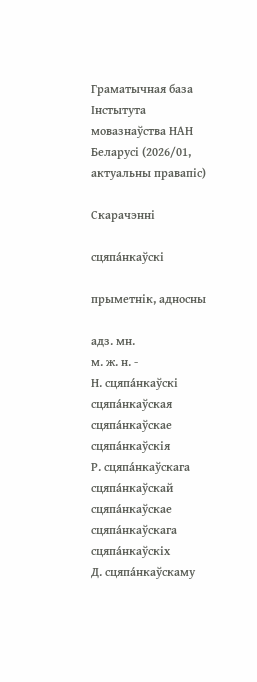Граматычная база Інстытута мовазнаўства НАН Беларусі (2026/01, актуальны правапіс)

Скарачэнні

сцяпа́нкаўскі

прыметнік, адносны

адз. мн.
м. ж. н. -
Н. сцяпа́нкаўскі сцяпа́нкаўская сцяпа́нкаўскае сцяпа́нкаўскія
Р. сцяпа́нкаўскага сцяпа́нкаўскай
сцяпа́нкаўскае
сцяпа́нкаўскага сцяпа́нкаўскіх
Д. сцяпа́нкаўскаму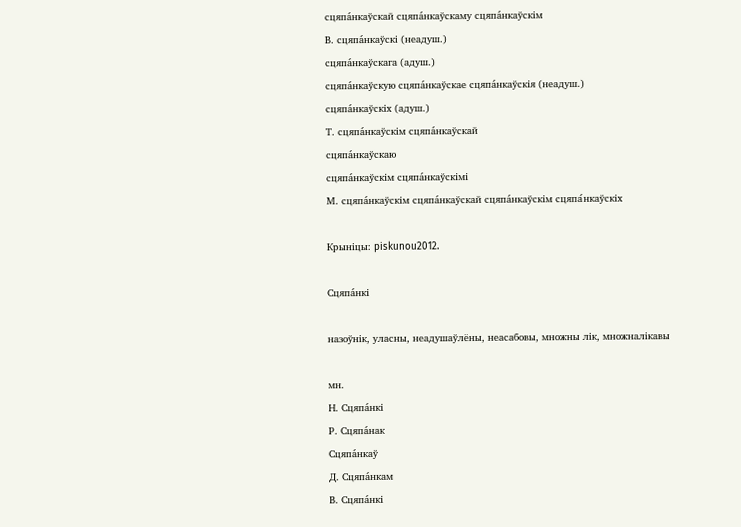сцяпа́нкаўскай сцяпа́нкаўскаму сцяпа́нкаўскім
В. сцяпа́нкаўскі (неадуш.)
сцяпа́нкаўскага (адуш.)
сцяпа́нкаўскую сцяпа́нкаўскае сцяпа́нкаўскія (неадуш.)
сцяпа́нкаўскіх (адуш.)
Т. сцяпа́нкаўскім сцяпа́нкаўскай
сцяпа́нкаўскаю
сцяпа́нкаўскім сцяпа́нкаўскімі
М. сцяпа́нкаўскім сцяпа́нкаўскай сцяпа́нкаўскім сцяпа́нкаўскіх

Крыніцы: piskunou2012.

Сцяпа́нкі

назоўнік, уласны, неадушаўлёны, неасабовы, множны лік, множналікавы

мн.
Н. Сцяпа́нкі
Р. Сцяпа́нак
Сцяпа́нкаў
Д. Сцяпа́нкам
В. Сцяпа́нкі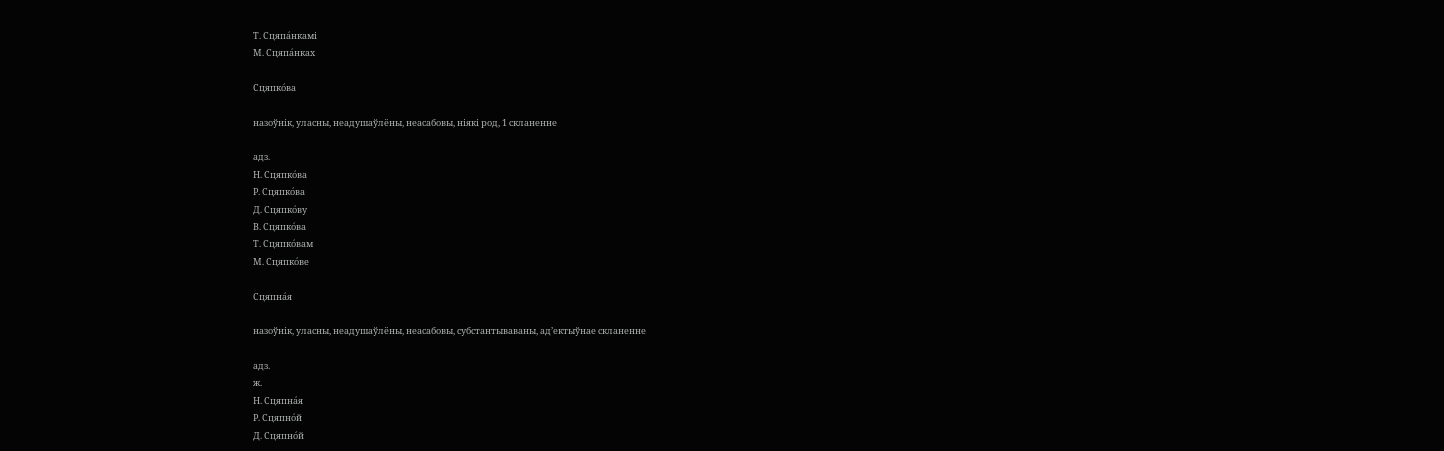Т. Сцяпа́нкамі
М. Сцяпа́нках

Сцяпко́ва

назоўнік, уласны, неадушаўлёны, неасабовы, ніякі род, 1 скланенне

адз.
Н. Сцяпко́ва
Р. Сцяпко́ва
Д. Сцяпко́ву
В. Сцяпко́ва
Т. Сцяпко́вам
М. Сцяпко́ве

Сцяпна́я

назоўнік, уласны, неадушаўлёны, неасабовы, субстантываваны, ад’ектыўнае скланенне

адз.
ж.
Н. Сцяпна́я
Р. Сцяпно́й
Д. Сцяпно́й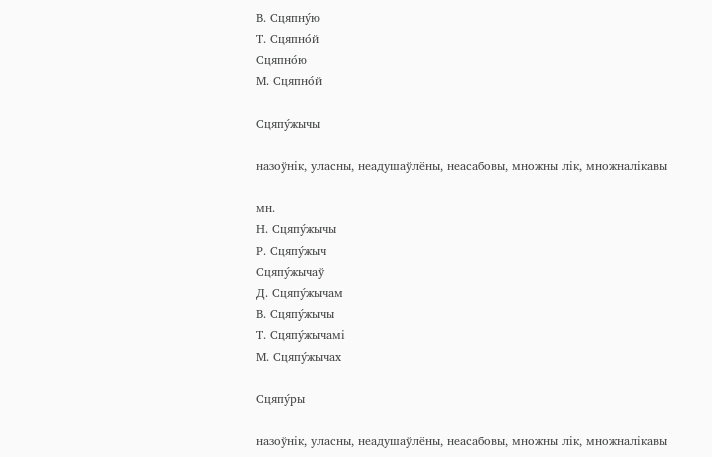В. Сцяпну́ю
Т. Сцяпно́й
Сцяпно́ю
М. Сцяпно́й

Сцяпу́жычы

назоўнік, уласны, неадушаўлёны, неасабовы, множны лік, множналікавы

мн.
Н. Сцяпу́жычы
Р. Сцяпу́жыч
Сцяпу́жычаў
Д. Сцяпу́жычам
В. Сцяпу́жычы
Т. Сцяпу́жычамі
М. Сцяпу́жычах

Сцяпу́ры

назоўнік, уласны, неадушаўлёны, неасабовы, множны лік, множналікавы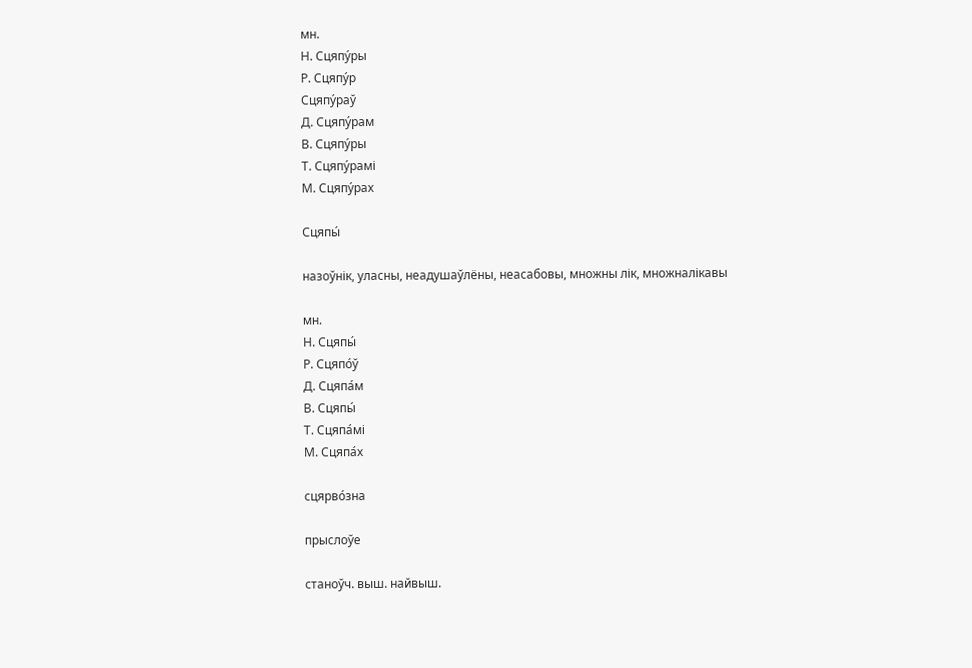мн.
Н. Сцяпу́ры
Р. Сцяпу́р
Сцяпу́раў
Д. Сцяпу́рам
В. Сцяпу́ры
Т. Сцяпу́рамі
М. Сцяпу́рах

Сцяпы́

назоўнік, уласны, неадушаўлёны, неасабовы, множны лік, множналікавы

мн.
Н. Сцяпы́
Р. Сцяпо́ў
Д. Сцяпа́м
В. Сцяпы́
Т. Сцяпа́мі
М. Сцяпа́х

сцярво́зна

прыслоўе

станоўч. выш. найвыш.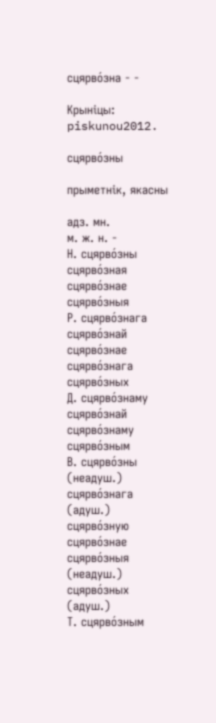сцярво́зна - -

Крыніцы: piskunou2012.

сцярво́зны

прыметнік, якасны

адз. мн.
м. ж. н. -
Н. сцярво́зны сцярво́зная сцярво́знае сцярво́зныя
Р. сцярво́знага сцярво́знай
сцярво́знае
сцярво́знага сцярво́зных
Д. сцярво́знаму сцярво́знай сцярво́знаму сцярво́зным
В. сцярво́зны (неадуш.)
сцярво́знага (адуш.)
сцярво́зную сцярво́знае сцярво́зныя (неадуш.)
сцярво́зных (адуш.)
Т. сцярво́зным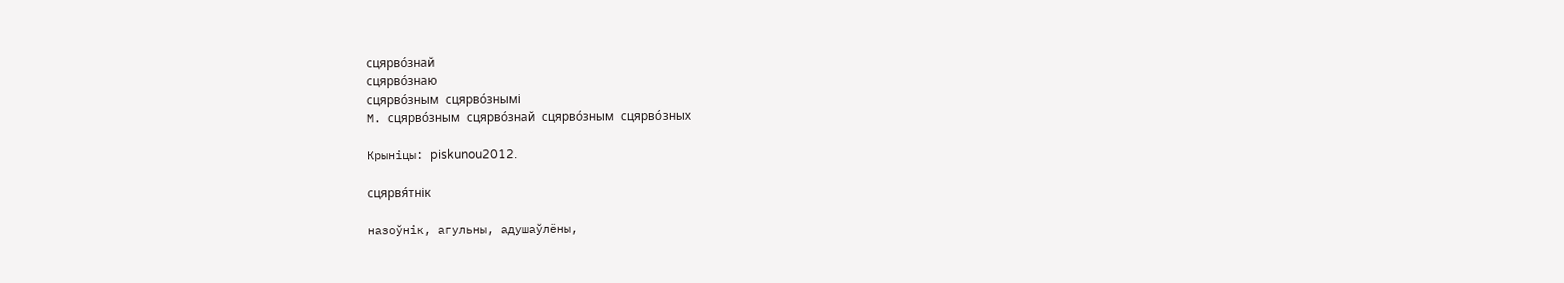сцярво́знай
сцярво́знаю
сцярво́зным сцярво́знымі
М. сцярво́зным сцярво́знай сцярво́зным сцярво́зных

Крыніцы: piskunou2012.

сцярвя́тнік

назоўнік, агульны, адушаўлёны,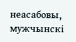неасабовы, мужчынскі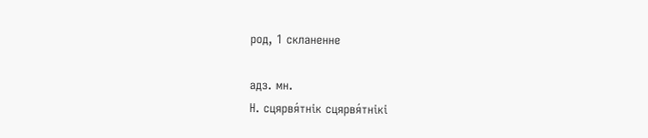род, 1 скланенне

адз. мн.
Н. сцярвя́тнік сцярвя́тнікі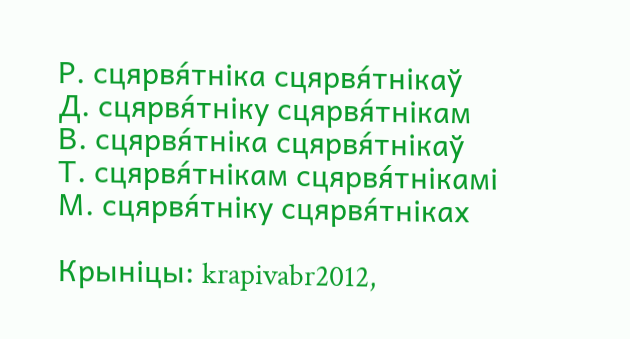Р. сцярвя́тніка сцярвя́тнікаў
Д. сцярвя́тніку сцярвя́тнікам
В. сцярвя́тніка сцярвя́тнікаў
Т. сцярвя́тнікам сцярвя́тнікамі
М. сцярвя́тніку сцярвя́тніках

Крыніцы: krapivabr2012,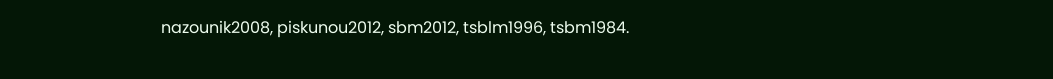nazounik2008, piskunou2012, sbm2012, tsblm1996, tsbm1984.